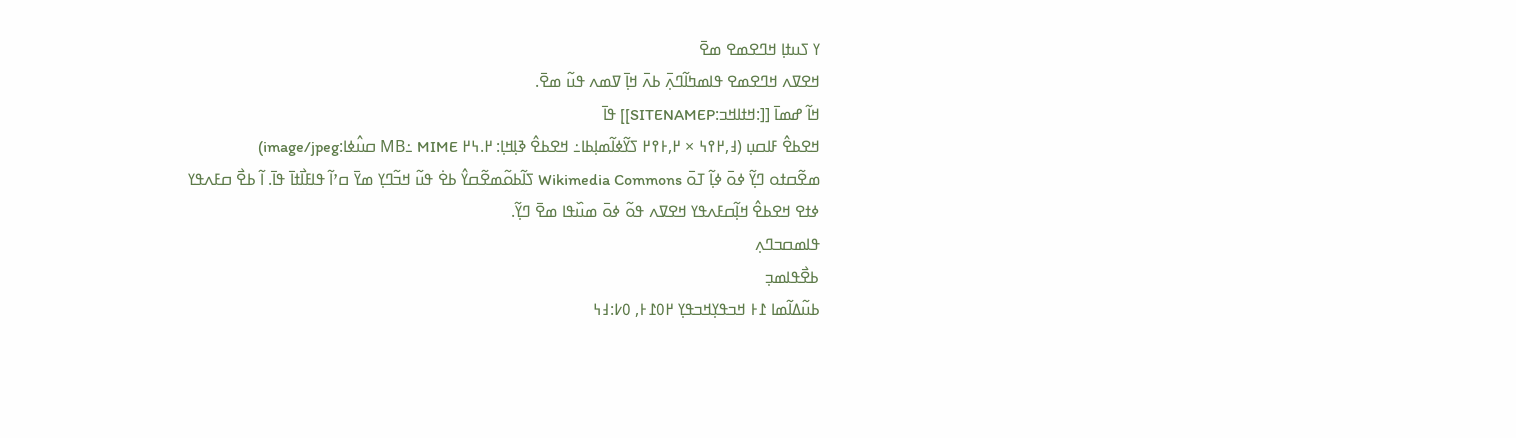ߌ ߖߎߙߊ߲ ߞߣߐߘߐ ߘߐ߫
ߞߐߜߍ ߞߣߐߘߐ ߟߊߘߤߊ߬ߣߍ߲߫ ߕߍ߫ ߞߊ߲߫ ߜߘߍ ߟߎ߬ ߘߐ߫.
ߞߊ߬ ߝߘߊ߫ [[:ߞߙߊߞߏ:SITENAMEP]] ߟߊ߫
ߞߐߕߐ߮ ߓߊߛߎ߲ (߃,߂߉߆ × ߂,߅߉߂ ߖߌ߬ߦߊ߬ߘߊ߲ߕߊ߸ ߞߐߕߐ߮ ߢߊ߲ߞߊ߲: ߂.߆߂ MB߸ MIME ߛߎ߮ߦߊ:image/jpeg)
ߘߐ߬ߛߙߋ ߣߌ߲߬ ߦߋ߫ ߦߊ߲߬ ߠߋ߫ Wikimedia Commons ߖߊ߬ߕߋ߬ߘߐ߬ߛߌ߮ ߕߐ߭ ߟߎ߬ ߞߏ߬ߣߌ߲ ߘߌ߫ ߛߴߊ߬ ߟߊߓߊ߯ߙߊ߫ ߟߊ߫. ߊ߬ ߕߐ߯ ߛߓߍߟߌ ߦߙߐ ߞߐߕߐ߮ ߞߊ߲߬ߛߓߍߟߌ ߞߐߜߍ ߟߋ߬ ߦߋ߫ ߘߎ߰ߟߊ ߘߐ߫ ߣߌ߲߬.
ߟߊߘߛߏߣߍ߲
ߕߐ߯ߟߊߘߏ߲
ߕߎ߬ߡߊ߬ߘߊ ߁߅ ߞߏߟߌ߲ߞߏߟߌ߲ ߂߀߁߅, ߀߇:߃߆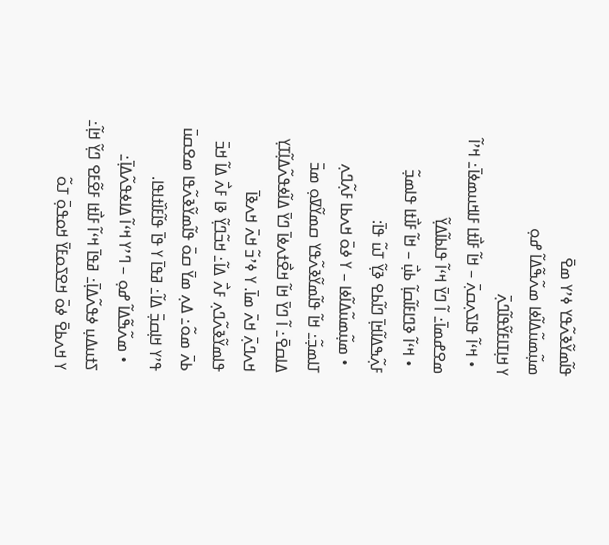ߟߊ߬ߘߌ߬ߢߍ߬ߟߌ ߦߴߌ ߘߐ߫
ߘߎ߲߬ߘߎ߬ߡߊ߬ߦߊ ߘߍ߬ߒ߬ߡߊ߬ ߝߋ߲
ߌ ߞߊ߲ߠߊߓߌ߬ߟߊ߬ߣߍ߲߫
  • ߞߵߊ߬ ߟߊߖߍ߲ߛߍ߲߫ – ߞߊ߬ ߓߊ߯ߙߊ ߓߊߞߎߘߦߊ߫߸ ߞߴߊ߬ ߘߐߝߘߊ߫߸ ߊ߬ ߣߌ߫ ߞߵߊ߬ ߟߊߕߊ߬ߡߌ߲߬
  • ߞߵߊ߬ ߢߣߊߓߊ߬ߛߊ߲߬ ߕߎ߲߯ – ߞߊ߬ ߓߊ߯ߙߊ ߟߊߘߏ߲߬
ߓߍ߲߬ߒߡߊ߬ߞߊ߲߫ ߣߊ߬ߕߐ ߢߌ߲߬ ߠߎ߬ ߟߊ߫:
  • ߘߎ߲߬ߘߎ߬ߡߊ߬ߦߊ – ߌ ߦߋ߫ ߞߍߕߊ ߓߍ߲߬ߣߍ߲ ߠߊߘߏ߲߬߸ ߞߊ߬ ߟߊ߬ߘߌ߬ߢߍ߬ߟߌ ߛߘߌ߬ߜߋ߲ ߘߏ߫ ߡߊߛߐ߫߸ ߊ߬ ߣߌ߫ ߞߊ߬ ߞߐ߯ߙߍߦߊ߫ ߣߌ߫ ߡߊ߬ߦߟߍ߬ߡߊ߲߬ߠߌ߲ ߞߍߣߍ߲߫ ߞߍ߫ ߘߊ߫. ߌ ߦߴߏ߬ ߞߍ߫ ߞߍߢߊ߫ ߟߊߘߌ߬ߢߍ߬ߣߍ߲ ߓߍ߯ ߡߊ߬߸ ߞߏ߬ߣߌ߲߬ ߢߊ ߓߍ߯ ߡߊ߬ ߞߏ߫ ߕߍ߫ ߘߋ߬߸ ߡߍ߲ ߘߌ߫ ߛߋ߫ ߟߊ߬ߘߌ߬ߢߍ߬ߟߊ ߘߐߛߎ߫ ߟߴߌ ߞߊ߲ߛߏ߲߫ ߡߊ߬߸ ߥߟߊ߫ ߌ ߟߊ߫ ߟߊ߬ߓߊ߰ߙߊߟߊ.
  • ߘߍ߬ߒ߬ߡߊ߬ ߝߋ߲ – ߣߴߌ ߞߵߊ߬ ߡߊߦߟߍ߬ߡߊ߲߫߸ ߖߙߎߡߎ߲ ߦߟߍ߬ߡߊ߲߫߸ ߥߟߊ߫ ߞߵߊ߬ ߓߊ߯ߙߊ ߓߐ߬ߓߐ ߣߌ߲߬ ߞߊ߲߬߸ ߌ ߞߍߕߐ߫ ߦߋ߫ ߞߐߖߋߓߌ߫ ߞߋߟߋ߲߫ ߠߋ߬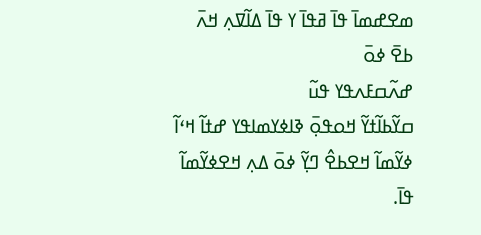ߘߐߝߘߊ߫ ߟߊ߫ ߥߟߊ߫ ߌ ߟߊ߫ ߡߊ߬ߜߍ߲ ߞߍ߫ ߕߐ߫ ߦߋ߫
ߝߍ߬ߛߓߍߟߌ ߟߎ߬
ߛߌ߬ߕߊ߬ߙߌ߬ ߞߋߟߋ߲߫ ߢߊߦߌߘߊߟߌ ߝߙߊ߬ ߞߵߊ߬ ߦߌ߬ߘߊ߬ ߞߐߕߐ߮ ߣߌ߲߬ ߦߋ߫ ߡߍ߲ ߞߐߦߌ߬ߘߊ߬ ߟߊ߫.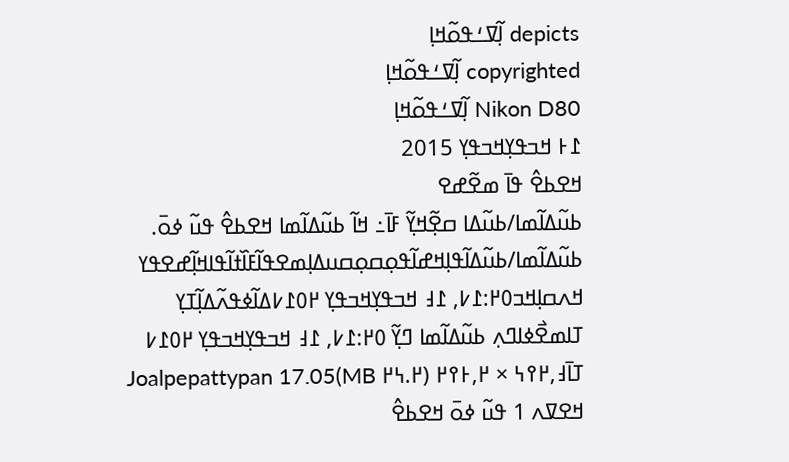depicts ߊ߲߬ߜߑߟߋ߬ߞߊ߲
copyrighted ߊ߲߬ߜߑߟߋ߬ߞߊ߲
Nikon D80 ߊ߲߬ߜߑߟߋ߬ߞߊ߲
߁߅ ߞߏߟߌ߲ߞߏߟߌ߲ 2015
ߞߐߕߐ߮ ߟߊ߫ ߘߐ߬ߝߐ
ߕߎ߬ߡߊ߬ߘߊ/ߕߎ߬ߡߊ ߛߐ߲߬ߞߌ߲߬ ߓߊ߫߸ ߞߊ߬ ߕߎ߬ߡߊ߬ߘߊ ߞߐߕߐ߮ ߟߎ߬ ߦߋ߫.
ߕߎ߬ߡߊ߬ߘߊ/ߕߎ߬ߡߊ߬ߟߊ߲ߞߝߊ߬ߟߋ߲ߛߋ߲ߛߎߡߊ߲ߘߐߟߊ߬ߓߊ߰ߙߊ߬ߟߊߞߊ߲߬ߝߐߟߌ
ߞߍߛߊ߲ߞߏ߀߂:߁߇, ߁߃ ߞߏߟߌ߲ߞߏߟߌ߲ ߂߀߁߇ߡߊ߬ߦߟߍ߬ߡߊ߲߬ߠߌ߲ ߠߊߘߐ߯ߦߊߣߍ߲ ߕߎ߬ߡߊ߬ߘߊ ߣߌ߲߬ ߀߂:߁߇, ߁߃ ߞߏߟߌ߲ߞߏߟߌ߲ ߂߀߁߇ ߠߊ߫߃,߂߉߆ × ߂,߅߉߂ (߂.߆߂ MB)Joalpepattypan 17.05
ߞߐߜߍ 1 ߟߎ߬ ߦߋ߫ ߞߐߕߐ߮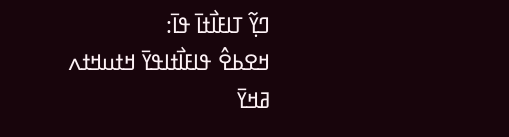ߣߌ߲߬ ߠߊߓߊ߯ߙߊ߫ ߟߊ߫:
ߞߐߕߐ߮ ߟߊߓߊ߯ߙߊߟߌ߫ ߞߙߎߞߙߍ
ߥߞߌ߫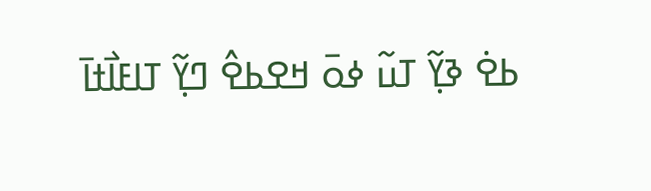ߕߐ߭ ߢߌ߲߬ ߠߎ߬ ߦߋ߫ ߞߐߕߐ߮ ߣߌ߲߬ ߠߊߓߊ߯ߙߊ߫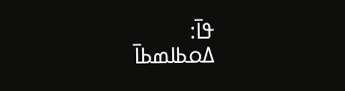ߟߊ߫:
ߡߋߕߊߘߕߊ߫